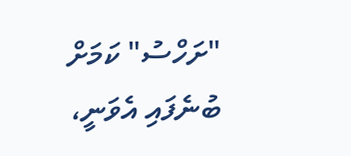"ށަހްސު" ކަމަށް ބުނެފައި އެވަނީ،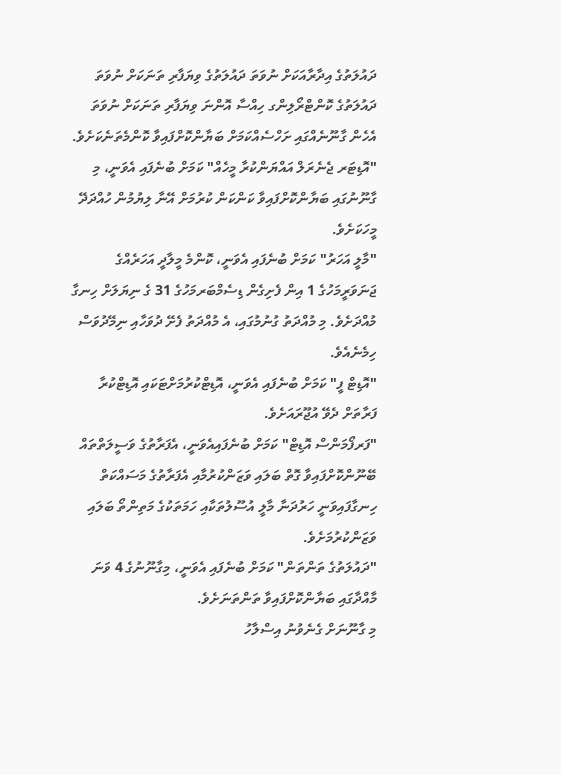ދައުލަތުގެ އިދާރާއަކަށް ނުވަތަ ދައުލަތުގެ ވިޔަފާރި ތަނަކަށް ނުވަތަ ދައުލަތުގެ ކޮންޓްރޯލިންގ ހިއްސާ އޮންނަ ވިޔަފާރި ތަނަކަށް ނުވަތަ އެހެން ގާނޫނެއްގައި ށަހްސެއްކަމަށް ބަޔާންކޮށްފައިވާ ކޮންމެތަނެކަށެވެ.
"އޮޑިޓަރ ޖެނެރަލް އައްޔަންކުރާ މީހެއް" ކަމަށް ބުނެފައި އެވަނީ، މި ގާނޫނުގައި ބަޔާންކޮށްފައިވާ ކަންކަން ކުރުމަށް އޭނާ ލިޔުމުން ހުއްދަދޭ މީހަކަށެވެ.
"މާލީ އަހަރު" ކަމަށް ބުނެފައި އެވަނީ، ކޮންމެ މީލާދީ އަހަރެއްގެ ޖަނަވަރީމަހުގެ 1 އިން ފެށިގެން ޑިސެމްބަރމަހުގެ 31 ގެ ނިޔަލަށް ހިނގާ މުއްދަށެވެ. މި މުއްދަތު ގުނުމުގައި، އެ މުއްދަތު ފެށޭ ދުވަހާއި ނިމޭދުވަސް ހިމެނެއެވެ.
"އޮޑިޓް ފީ" ކަމަށް ބުނެފައި އެވަނީ، އޮޑިޓްކުރުމަށްޓަކައި އޮޑިޓްކުރާ ފަރާތަށް ދެވޭ އުޖޫރައަށެވެ.
"ފަރފޯމަންސް އޮޑިޓް" ކަމަށް ބުނެފައިއެވަނީ، އެފަރާތުގެ ވަސީލަތްތައް ބޭނޫންކޮށްފައިވާ ގޮތް ބަލައި ވަޒަންކުރުމާއި އެފަރާތުގެ މަސައްކަތް ހިނގާފައިވަނީ ހަރުދަނާ މާލީ އުސޫލުތަކާއި ހަމަތަކުގެ މަތިންތޯ ބަލައި ވަޒަންކުރުމަށެވެ.
"ދައުލަތުގެ ތަންތަން" ކަމަށް ބުނެފައި އެވަނީ، މިގާނޫނުގެ 4 ވަނަ މާއްދާގައި ބަޔާންކޮށްފައިވާ ތަންތަނަށެވެ.
މި ގާނޫނަށް ގެނެވުނު އިސްލާހު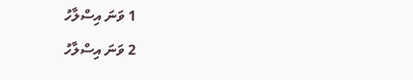1 ވަނަ އިސްލާހު
2 ވަނަ އިސްލާހު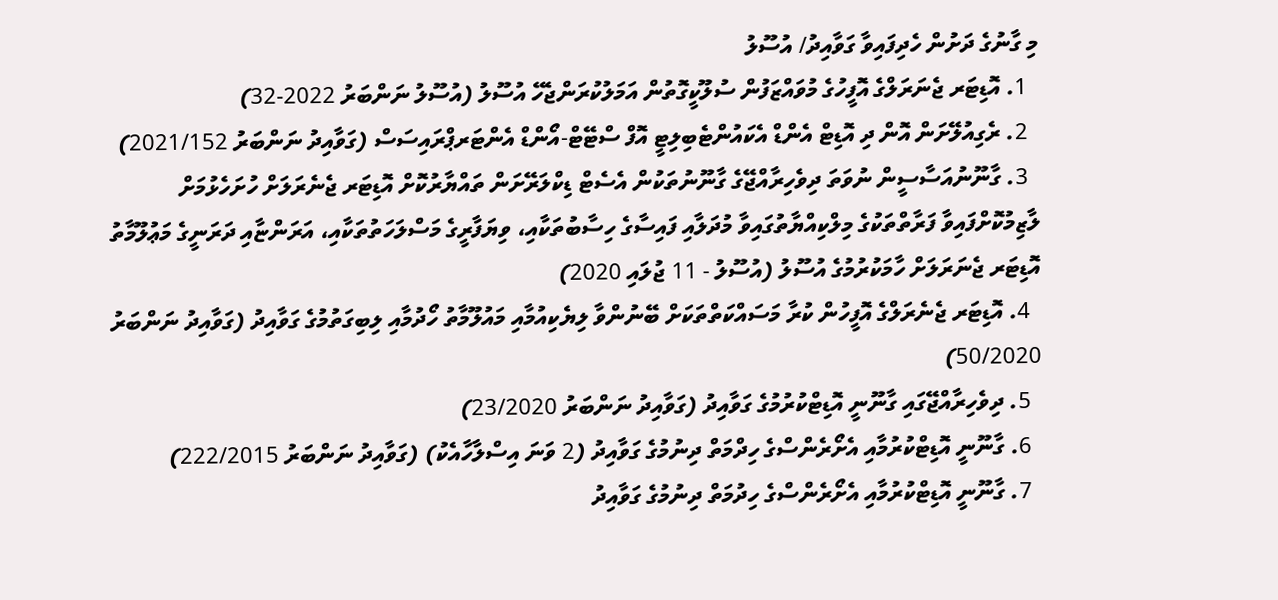މި ގާނުގެ ދަށުން ހެދިފައިވާ ގަވާއިދު/ އުސޫލު
  1. އޮޑިޓަރ ޖެނަރަލްގެ އޮފީހުގެ މުވައްޒަފުން ސުލޫކީގޮތުން އަމަލުކުރަންޖެހޭ އުސޫލު (އުސޫލު ނަންބަރު 2022-32)
  2. ރެގިއުލޭށަން އޮން ދި އޮޑިޓް އެންޑް އެކައުންޓެބިލިޓީ އޮފް ސްޓޭޓް-އޯންޑް އެންޓަރޕްރައިސަސް (ގަވާއިދު ނަންބަރު 2021/152)
  3. ގާނޫނުއަސާސީން ނުވަތަ ދިވެހިރާއްޖޭގެ ގާނޫނުތަކުން އެސެޓް ޑިކްލަރޭށަން ތައްޔާރުކޮށް އޮޑިޓަރ ޖެނެރަލަށް ހުށަހެޅުމަށް ލާޒިމުކޮށްފައިވާ ފަރާތްތަކުގެ މިލްކިއްޔާތުގައިވާ މުދަލާއި ފައިސާގެ ހިސާބުތަކާއި، ވިޔަފާރީގެ މަސްލަހަތުތަކާއި، އަރަންޏާއި ދަރަނީގެ މަޢުލޫމާތު އޮޑިޓަރ ޖެނަރަލަށް ހާމަކުރުމުގެ އުސޫލު (އުސޫލު - 11 ޖުލައި 2020)
  4. އޮޑިޓަރ ޖެނެރަލްގެ އޮފީހުން ކުރާ މަސައްކަތްތަކަށް ބޭނުންވާ ލިޔެކިއުމާއި މައުލޫމާތު ހޯދުމާއި ލިބިގަތުމުގެ ގަވާއިދު (ގަވާއިދު ނަންބަރު 50/2020)
  5. ދިވެހިރާއްޖޭގައި ގާނޫނީ އޮޑިޓްކުރުމުގެ ގަވާއިދު (ގަވާއިދު ނަންބަރު 23/2020)
  6. ގާނޫނީ އޮޑިޓްކުރުމާއި އެށޯރެންސްގެ ހިދްމަތް ދިނުމުގެ ގަވާއިދު (2 ވަނަ އިސްލާހާއެކު) (ގަވާއިދު ނަންބަރު 222/2015)
  7. ގާނޫނީ އޮޑިޓްކުރުމާއި އެށޯރެންސްގެ ހިދުމަތް ދިނުމުގެ ގަވާއިދު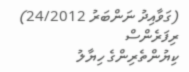(ގަވާއިދު ނަންބަރު 24/2012)
ރިފަރެންސް
ކިޔުންތެރިންގެ ހިޔާލު